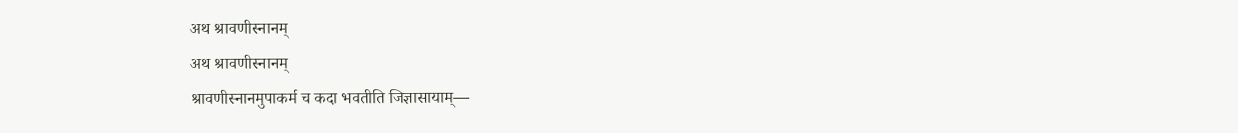अथ श्रावणीस्नानम्
अथ श्रावणीस्नानम्
श्रावणीस्नानमुपाकर्म च कदा भवतीति जिज्ञासायाम्—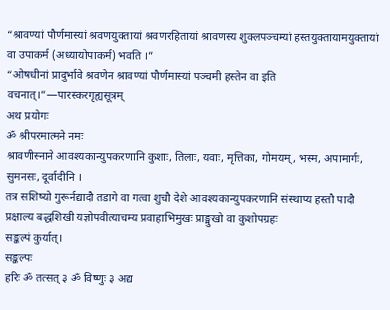“श्रावण्यां पौर्णमास्यां श्रवणयुक्तायां श्रवणरहितायां श्रावणस्य शुक्लपञ्चम्यां हस्तयुक्तायामयुक्तायां वा उपाकर्म (अध्यायोपाकर्म) भवति ।”
“ओषधीनां प्रादुर्भावे श्रवणेन श्रावण्यां पौर्णमास्यां पञ्चमी हस्तेन वा इति वचनात्।”—पारस्करगृह्यसूत्रम्
अथ प्रयोगः
ॐ श्रीपरमात्मने नमः
श्रावणीस्नाने आवश्यकान्युपकरणानि कुशाः, तिलाः, यवाः, मृत्तिका, गोमयम्, भस्म, अपामार्गः, सुमनसः, दूर्वादीनि ।
तत्र सशिष्यो गुरूर्नद्यादौ तडागे वा गत्वा शुचौ देशे आवश्यकान्युपकरणानि संस्थाप्य हस्तौ पादौ प्रक्षाल्य बद्धशिखी यज्ञोपवीत्याचम्य प्रवाहाभिमुखः प्राङ्मुखो वा कुशोपग्रहः
सङ्कल्पं कुर्यात्।
सङ्कल्पः
हरिः ॐ तत्सत् ३ ॐ विष्णुः ३ अद्य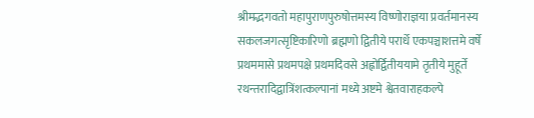श्रीमद्भगवतो महापुराणपुरुषोत्तमस्य विष्णोराज्ञया प्रवर्तमानस्य सकलजगत्सृष्टिकारिणो ब्रह्मणो द्वितीये परार्धे एकपञ्चाशत्तमे वर्षे प्रथममासे प्रथमपक्षे प्रथमदिवसे अह्नोर्द्वितीययामे तृतीये मुहूर्ते रथन्तरादिद्वात्रिंशत्कल्पानां मध्ये अष्टमे श्वेतवाराहकल्पे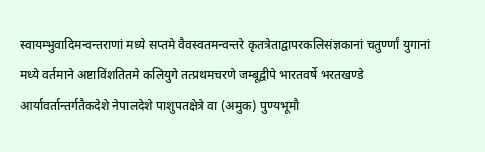स्वायम्भुवादिमन्वन्तराणां मध्ये सप्तमे वैवस्वतमन्वन्तरे कृतत्रेताद्वापरकलिसंज्ञकानां चतुर्ण्णां युगानां मध्ये वर्तमाने अष्टाविंशतितमे कलियुगे तत्प्रथमचरणे जम्बूद्वीपे भारतवर्षे भरतखण्डे आर्यावर्तान्तर्गतैकदेशे नेपालदेशे पाशुपतक्षेत्रे वा (अमुक) पुण्यभूमौ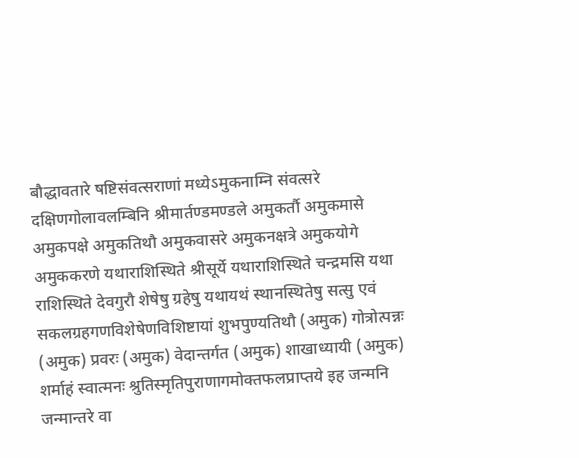बौद्धावतारे षष्टिसंवत्सराणां मध्येऽमुकनाम्नि संवत्सरे दक्षिणगोलावलम्बिनि श्रीमार्तण्डमण्डले अमुकर्तौ अमुकमासे अमुकपक्षे अमुकतिथौ अमुकवासरे अमुकनक्षत्रे अमुकयोगे अमुककरणे यथाराशिस्थिते श्रीसूर्ये यथाराशिस्थिते चन्द्रमसि यथा राशिस्थिते देवगुरौ शेषेषु ग्रहेषु यथायथं स्थानस्थितेषु सत्सु एवं सकलग्रहगणविशेषेणविशिष्टायां शुभपुण्यतिथौ (अमुक) गोत्रोत्पन्नः (अमुक) प्रवरः (अमुक) वेदान्तर्गत (अमुक) शाखाध्यायी (अमुक) शर्माहं स्वात्मनः श्रुतिस्मृतिपुराणागमोक्तफलप्राप्तये इह जन्मनि जन्मान्तरे वा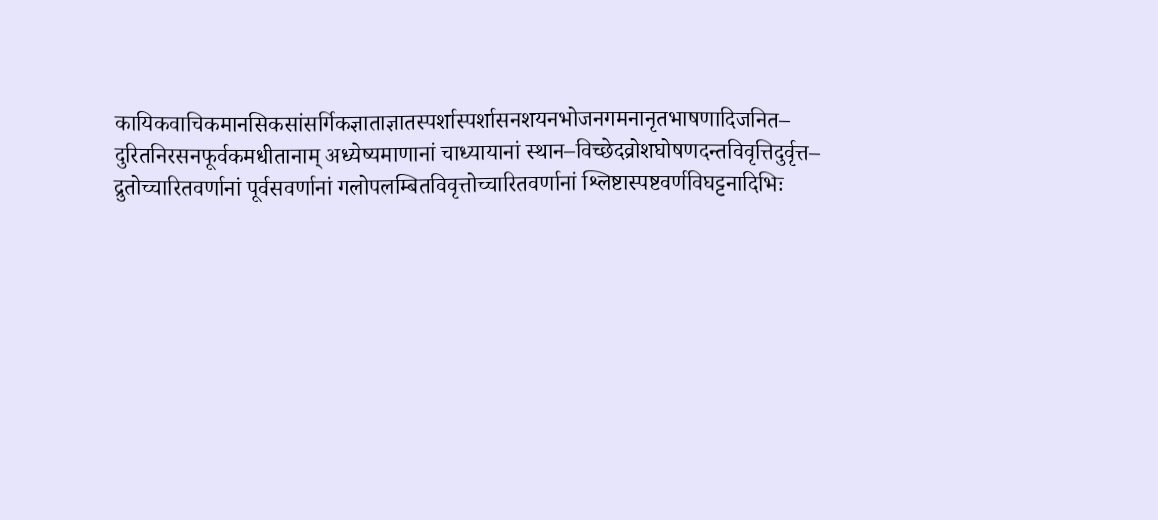कायिकवाचिकमानसिकसांसर्गिकज्ञाताज्ञातस्पर्शास्पर्शासनशयनभोजनगमनानृतभाषणादिजनित– दुरितनिरसनफूर्वकमधीतानाम् अध्येष्यमाणानां चाध्यायानां स्थान–विच्छेदव्रोशघोषणदन्तविवृत्तिदुर्वृत्त– द्रुतोच्चारितवर्णानां पूर्वसवर्णानां गलोपलम्बितविवृत्तोच्चारितवर्णानां श्लिष्टास्पष्टवर्णविघट्टनादिभिः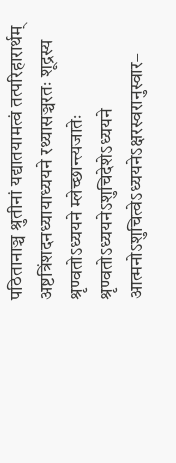पठितानाञ्च श्रुतीनां यद्यातयामत्वं तत्परिहारार्थम् अष्टत्रिंशदनध्यायाध्ययने रथ्यासञ्चरतः शूद्रस्य श्रृण्वतोऽध्ययने म्लेच्छान्त्यजातेः श्रृण्वतोऽध्ययनेऽशुचिदेशेऽध्ययने आत्मनोऽशुचित्वेऽध्ययनेऽक्षरस्वरानुस्वार–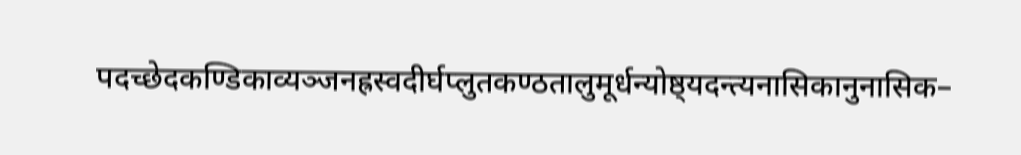पदच्छेदकण्डिकाव्यञ्जनह्रस्वदीर्घप्लुतकण्ठतालुमूर्धन्योष्ठ्यदन्त्यनासिकानुनासिक–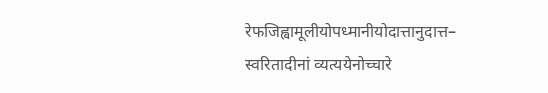रेफजिह्वामूलीयोपध्मानीयोदात्तानुदात्त– स्वरितादीनां व्यत्ययेनोच्चारे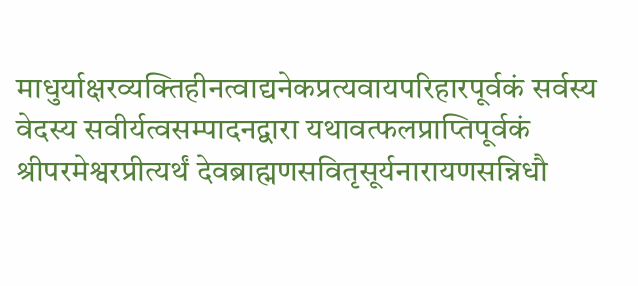माधुर्याक्षरव्यक्तिहीनत्वाद्यनेकप्रत्यवायपरिहारपूर्वकं सर्वस्य वेदस्य सवीर्यत्वसम्पादनद्वारा यथावत्फलप्राप्तिपूर्वकं श्रीपरमेश्वरप्रीत्यर्थं देवब्राह्मणसवितृसूर्यनारायणसन्निधौ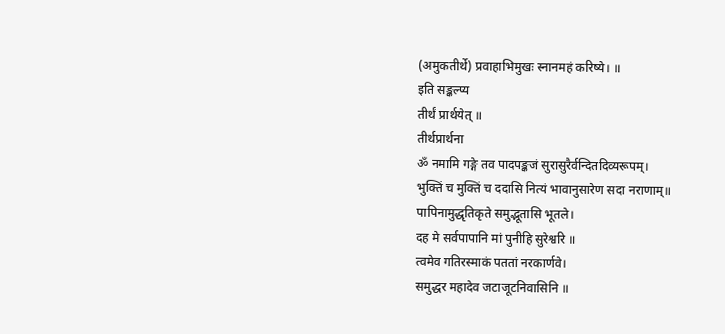(अमुकतीर्थे) प्रवाहाभिमुखः स्नानमहं करिष्ये। ॥
इति सङ्कल्प्य
तीर्थं प्रार्थयेत् ॥
तीर्थप्रार्थना
ॐ नमामि गङ्गे तव पादपङ्कजं सुरासुरैर्वन्दितदिव्यरूपम्।
भुक्तिं च मुक्तिं च ददासि नित्यं भावानुसारेण सदा नराणाम्॥
पापिनामुद्धृतिकृते समुद्भूतासि भूतले।
दह मे सर्वपापानि मां पुनीहि सुरेश्वरि ॥
त्वमेव गतिरस्माकं पततां नरकार्णवे।
समुद्धर महादेव जटाजूटनिवासिनि ॥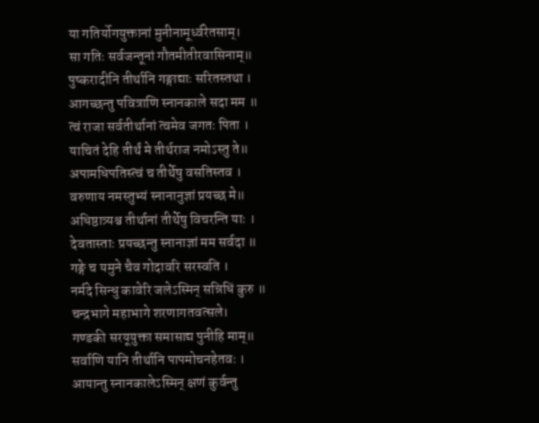या गतिर्योगयुक्तानां मुनीनामूर्ध्वरेतसाम्।
सा गतिः सर्वजन्तूनां गौतमीतीरवासिनाम्॥
पुष्करादीनि तीर्थानि गङ्गाद्याः सरितस्तथा ।
आगच्छन्तु पवित्राणि स्नानकाले सदा मम ॥
त्वं राजा सर्वतीर्थानां त्वमेव जगतः पिता ।
याचितं देहि तीर्थं मे तीर्थराज नमोऽस्तु ते॥
अपामधिपतिस्त्वं च तीर्थेषु वसतिस्तव ।
वरुणाय नमस्तुभ्यं स्नानानुज्ञां प्रयच्छ मे॥
अधिष्ठात्र्यश्च तीर्थानां तीर्थेषु विचरन्ति याः ।
देवतास्ताः प्रयच्छन्तु स्नानाज्ञां मम सर्वदा ॥
गङ्गे च यमुने चैव गोदावरि सरस्वति ।
नर्मदे सिन्धु कावेरि जलेऽस्मिन् सन्निधिं कुरु ॥
चन्द्रभागे महाभागे शरणागतवत्सले।
गण्डकी सरयूयुक्ता समासाद्य पुनीहि माम्॥
सर्वाणि यानि तीर्थानि पापमोचनहेतवः ।
आयान्तु स्नानकालेऽस्मिन् क्षणं कुर्वन्तु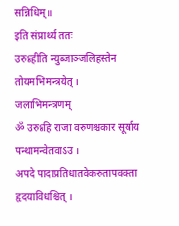सन्निधिम्॥
इति संप्रार्थ्य ततः
उरुᳯहीति न्युब्जाञ्जलिहस्तेन तोयमभिमन्त्रयेत् ।
जलाभिमन्त्रणम्
ॐ उरुᳯहि राजा वरुणश्चकार सूर्ॺाय पन्थामन्वेतवाऽउ ।
अपदे पादाप्रतिधातवेकरुतापवक्ता हृदयाविधश्चित् ।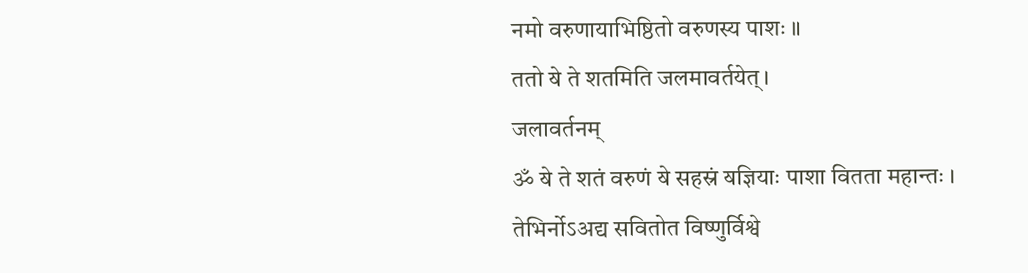नमो वरुणायाभिष्ठितो वरुणस्य पाशः ॥
ततो ॺे ते शतमिति जलमावर्तयेत्।
जलावर्तनम्
ॐ ॺे ते शतं वरुणं ॺे सहस्रं ॺज्ञियाः पाशा वितता महान्तः ।
तेभिर्नोऽअद्य सवितोत विष्णुर्विश्वे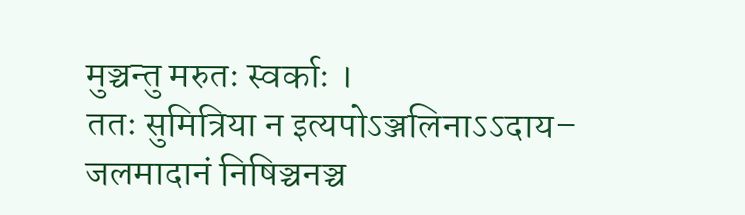मुञ्चन्तु मरुतः स्वर्काः ।
ततः सुमित्रिया न इत्यपोऽञ्जलिनाऽऽदाय–
जलमादानं निषिञ्चनञ्च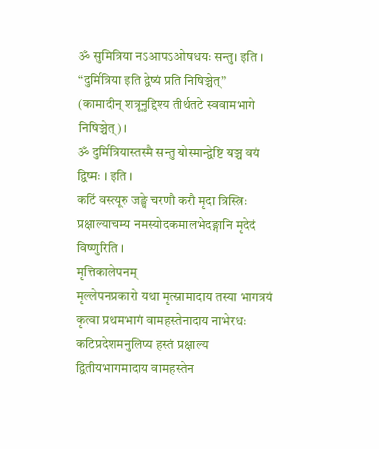ॐ सुमित्रिया नऽआपऽओषधयः सन्तु। इति ।
“दुर्मित्रिया इति द्वेष्यं प्रति निषिञ्चेत्”
(कामादीन् शत्रूनुद्दिश्य तीर्थतटे स्ववामभागे निषिञ्चेत्) ।
ॐ दुर्मित्रियास्तस्मै सन्तु ॺोस्मान्द्वेष्टि ॺञ्च वयं द्विष्मः । इति ।
कटिं वस्त्यूरु जङ्घे चरणौ करौ मृदा त्रिस्त्रिः प्रक्षाल्याचम्य नमस्योदकमालभेदङ्गानि मृदेदं विष्णुरिति ।
मृत्तिकालेपनम्
मृल्लेपनप्रकारो यथा मृत्स्नामादाय तस्या भागत्रयं कृत्वा प्रथमभागं वामहस्तेनादाय नाभेरधः
कटिप्रदेशमनुलिप्य हस्तं प्रक्षाल्य द्वितीयभागमादाय वामहस्तेन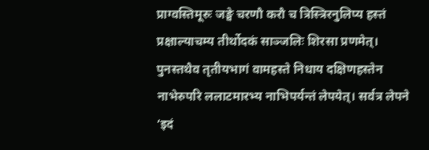प्राग्वस्तिमूरुः जङ्घे चरणौ करौ च त्रिस्त्रिरनुलिप्य हस्तं प्रक्षाल्याचम्य तीर्थोदकं साञ्जलिः शिरसा प्रणमेत्।
पुनस्तथैव तृतीयभागं वामहस्ते निधाय दक्षिणहस्तेन नाभेरुपरि ललाटमारभ्य नाभिपर्यन्तं लेपयेत्। सर्वत्र लेपने ‘इदं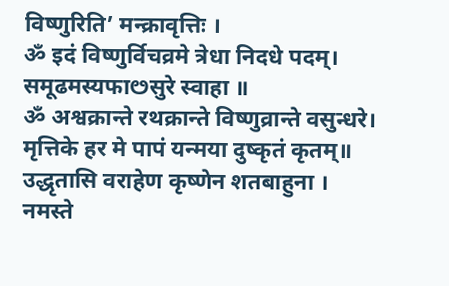विष्णुरिति’ मन्क्रावृत्तिः ।
ॐ इदं विष्णुर्विचव्रमे त्रेधा निदधे पदम्।
समूढमस्यफाᳩसुरे स्वाहा ॥
ॐ अश्वक्रान्ते रथक्रान्ते विष्णुव्रान्ते वसुन्धरे।
मृत्तिके हर मे पापं यन्मया दुष्कृतं कृतम्॥
उद्धृतासि वराहेण कृष्णेन शतबाहुना ।
नमस्ते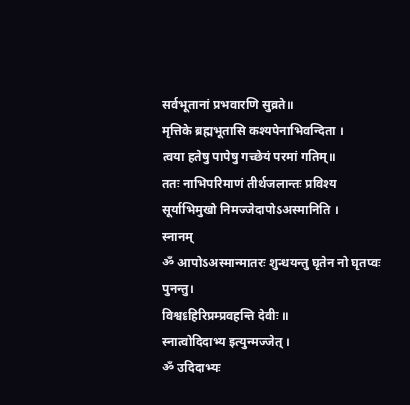सर्वभूतानां प्रभवारणि सुव्रते॥
मृत्तिके ब्रह्मभूतासि कश्यपेनाभिवन्दिता ।
त्वया हतेषु पापेषु गच्छेयं परमां गतिम्॥
ततः नाभिपरिमाणं तीर्थजलान्तः प्रविश्य सूर्याभिमुखो निमज्जेदापोऽअस्मानिति ।
स्नानम्
ॐ आपोऽअस्मान्मातरः शुन्धयन्तु घृतेन नो घृतप्वः पुनन्तु।
विश्वᳯहिरिप्रम्प्रवहन्ति देवीः ॥
स्नात्वोदिदाभ्य इत्युन्मज्जेत् ।
ॐ उदिदाभ्यः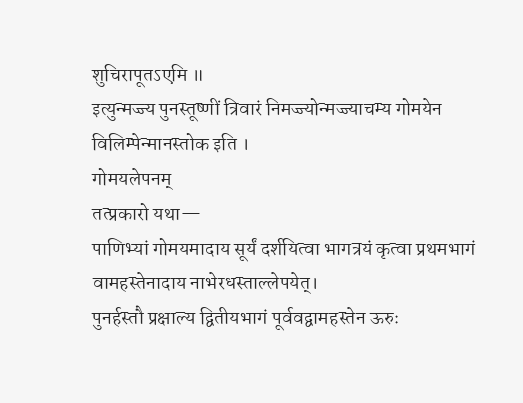शुचिरापूतऽएमि ॥
इत्युन्मज्ज्य पुनस्तूष्णीं त्रिवारं निमज्ज्योन्मज्ज्याचम्य गोमयेन विलिम्पेन्मानस्तोक इति ।
गोमयलेपनम्
तत्प्रकारो यथा—
पाणिभ्यां गोमयमादाय सूर्यं दर्शयित्वा भागत्रयं कृत्वा प्रथमभागं वामहस्तेनादाय नाभेरधस्ताल्लेपयेत्।
पुनर्हस्तौ प्रक्षाल्य द्वितीयभागं पूर्ववद्वामहस्तेन ऊरुः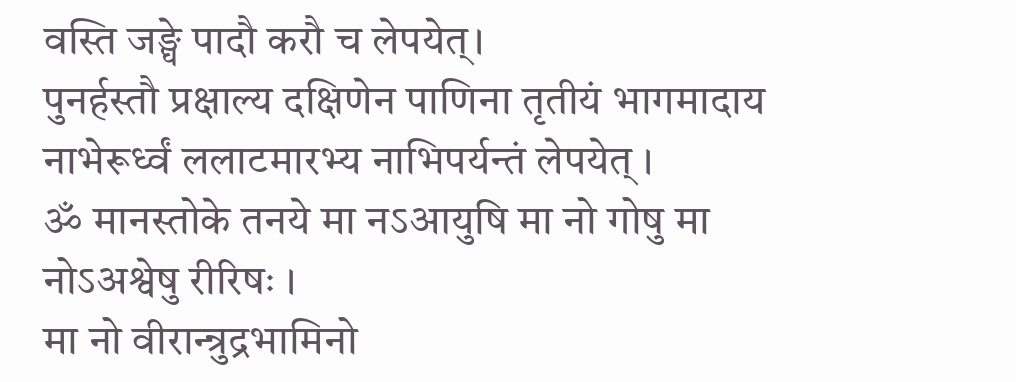वस्ति जङ्घे पादौ करौ च लेपयेत्।
पुनर्हस्तौ प्रक्षाल्य दक्षिणेन पाणिना तृतीयं भागमादाय नाभेरूर्ध्वं ललाटमारभ्य नाभिपर्यन्तं लेपयेत् ।
ॐ मानस्तोके तनये मा नऽआयुषि मा नो गोषु मा नोऽअश्वेषु रीरिषः ।
मा नो वीरान्न्रुद्रभामिनो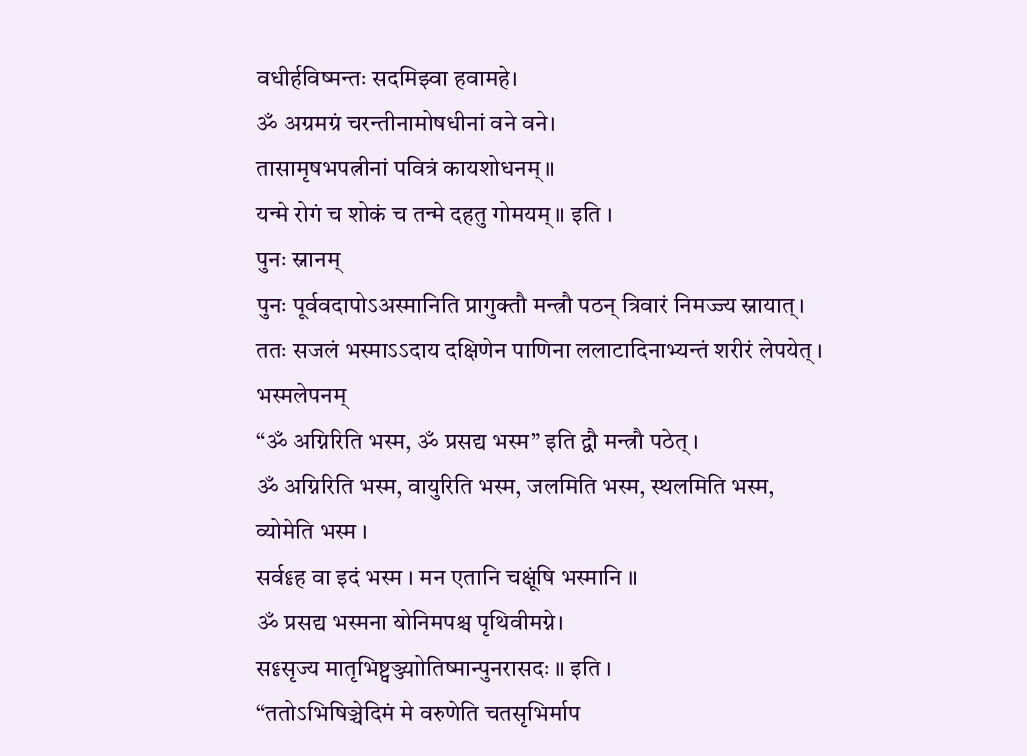वधीर्हविष्मन्तः सदमिझ्वा हवामहे।
ॐ अग्रमग्रं चरन्तीनामोषधीनां वने वने।
तासामृषभपत्नीनां पवित्रं कायशोधनम्॥
यन्मे रोगं च शोकं च तन्मे दहतु गोमयम्॥ इति ।
पुनः स्नानम्
पुनः पूर्ववदापोऽअस्मानिति प्रागुक्तौ मन्त्रौ पठन् त्रिवारं निमज्ज्य स्नायात्।
ततः सजलं भस्माऽऽदाय दक्षिणेन पाणिना ललाटादिनाभ्यन्तं शरीरं लेपयेत् ।
भस्मलेपनम्
“ॐ अग्निरिति भस्म, ॐ प्रसद्य भस्म” इति द्वौ मन्त्रौ पठेत् ।
ॐ अग्निरिति भस्म, वायुरिति भस्म, जलमिति भस्म, स्थलमिति भस्म, व्योमेति भस्म ।
सर्वᳯह वा इदं भस्म । मन एतानि चक्षूंषि भस्मानि ॥
ॐ प्रसद्य भस्मना ॺोनिमपश्च पृथिवीमग्ने।
सᳯसृज्य मातृभिष्ट्वञ्ज्याोतिष्मान्पुनरासदः ॥ इति ।
“ततोऽभिषिञ्चेदिमं मे वरुणेति चतसृभिर्माप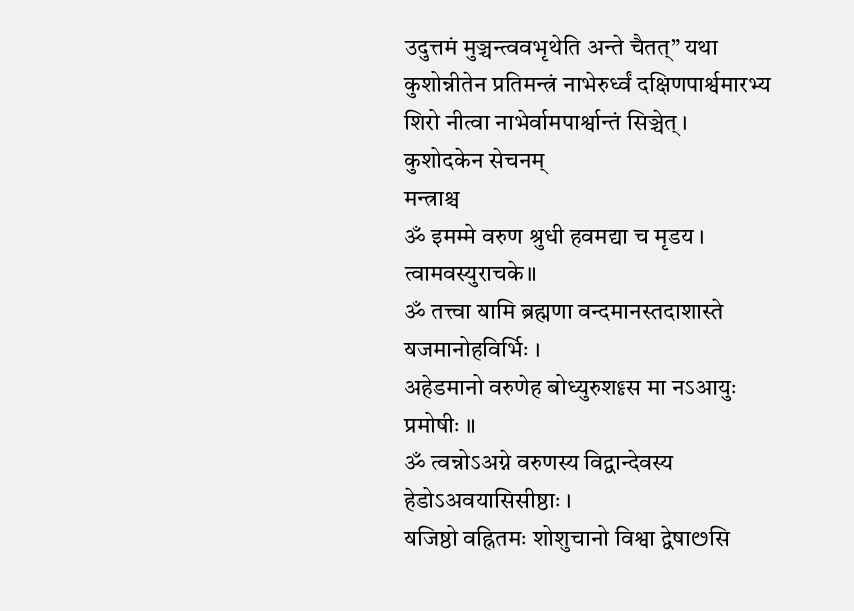उदुत्तमं मुञ्चन्त्ववभृथेति अन्ते चैतत्” यथा कुशोन्नीतेन प्रतिमन्त्रं नाभेरुर्ध्वं दक्षिणपार्श्वमारभ्य शिरो नीत्वा नाभेर्वामपार्श्वान्तं सिञ्चेत् ।
कुशोदकेन सेचनम्
मन्त्राश्च
ॐ इमम्मे वरुण श्रुधी हवमद्या च मृडय । त्वामवस्युराचके॥
ॐ तत्त्वा ॺामि ब्रह्मणा वन्दमानस्तदाशास्ते ॺजमानोहविर्भिः ।
अहेडमानो वरुणेह बोध्युरुशᳯस मा नऽआयुः प्रमोषीः ॥
ॐ त्वन्नोऽअग्ने वरुणस्य विद्वान्देवस्य हेडोऽअवयासिसीष्ठाः ।
ॺजिष्ठो वह्नितमः शोशुचानो विश्वा द्वेषाᳩसि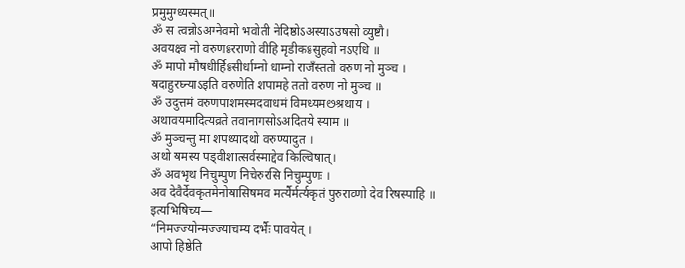प्रमुमुग्ध्यस्मत्॥
ॐ स त्वन्नोऽअग्नेवमो भवोती नेदिष्ठोऽअस्याऽउषसो व्युष्टौ।
अवयक्ष्व नो वरुणᳯरराणो वीहि मृडीकᳯसुहवो नऽएधि ॥
ॐ मापो मौषधीर्हिᳯसीर्धाम्नो धाम्नो राजँस्ततो वरुण नो मुञ्च ।
ॺदाहुरघ्न्याऽइति वरुणेति शपामहे ततो वरुण नो मुञ्च ॥
ॐ उदुत्तमं वरुणपाशमस्मदवाधमं विमध्यमᳩश्रथाय ।
अथावयमादित्यव्रते तवानागसोऽअदितये स्याम ॥
ॐ मुञ्चन्तु मा शपथ्यादथो वरुण्यादुत ।
अथो ॺमस्य पड्वीशात्सर्वस्माद्देव किल्विषात्।
ॐ अवभृथ निचुम्पुण निचेरुरसि निचुम्पुणः ।
अव देवैर्देवकृतमेनोॺासिषमव मर्त्यैर्मर्त्यकृतं पुरुराव्णो देव रिषस्पाहि ॥
इत्यभिषिच्य—
“निमज्ज्योन्मज्ज्याचम्य दर्भैः पावयेत् ।
आपो हिष्ठेति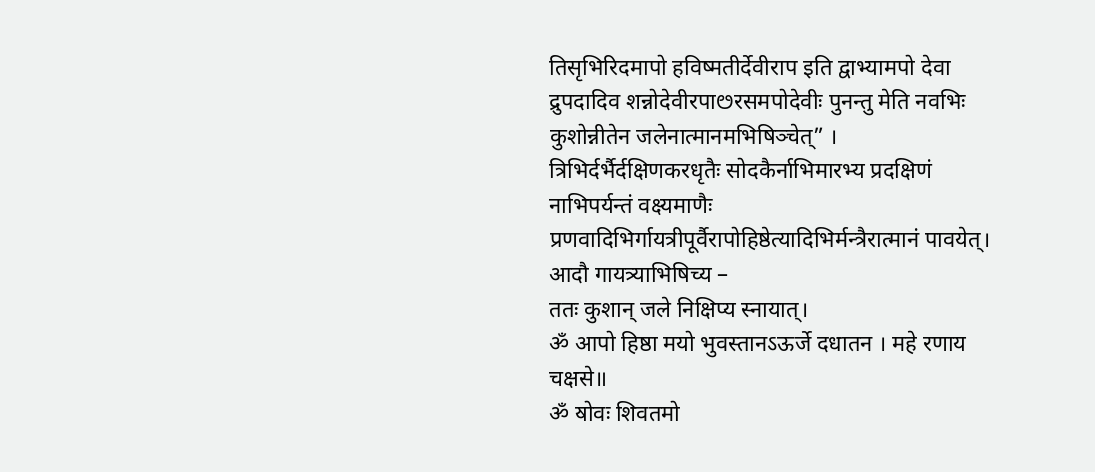तिसृभिरिदमापो हविष्मतीर्देवीराप इति द्वाभ्यामपो देवा द्रुपदादिव शन्नोदेवीरपाᳩरसमपोदेवीः पुनन्तु मेति नवभिः कुशोन्नीतेन जलेनात्मानमभिषिञ्चेत्” ।
त्रिभिर्दर्भैर्दक्षिणकरधृतैः सोदकैर्नाभिमारभ्य प्रदक्षिणं नाभिपर्यन्तं वक्ष्यमाणैः प्रणवादिभिर्गायत्रीपूर्वैरापोहिष्ठेत्यादिभिर्मन्त्रैरात्मानं पावयेत्।
आदौ गायत्र्याभिषिच्य –
ततः कुशान् जले निक्षिप्य स्नायात्।
ॐ आपो हिष्ठा मयो भुवस्तानऽऊर्जे दधातन । महे रणाय चक्षसे॥
ॐ ॺोवः शिवतमो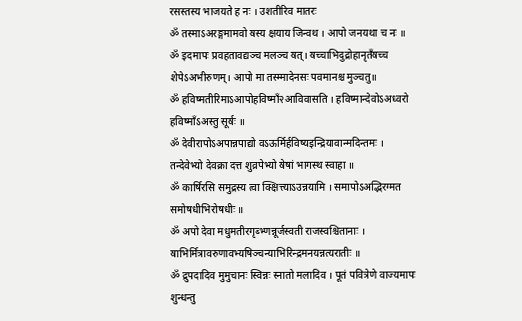रसस्तस्य भाजयते ह नः । उशतीरिव मातरः
ॐ तस्माऽअरङ्गमामवो ॺस्य क्षयाय जिन्वथ । आपो जनयथा च नः ॥
ॐ इदमापः प्रवहतावद्यञ्च मलञ्च ॺत्। ॺच्चाभिदुद्रोहानृतँॺच्च शेपेऽअभीरुणम्। आपो मा तस्म्मादेनसः पवमानश्च मुञ्चतु॥
ॐ हविष्मतीरिमाऽआपोहविष्माँ२आविवासति । हविष्मान्देवोऽअध्वरो हविष्माँऽअस्तु सूर्ॺः ॥
ॐ देवीरापोऽअपान्नपाद्यो वऽऊर्मिर्हविष्यइन्द्रियावान्मदिन्तमः ।
तन्देवेभ्यो देवक्रा दत्त शुव्रपेभ्यो ॺेषां भागस्थ स्वाहा ॥
ॐ कार्षिरसि समुद्रस्य त्वा क्क्षित्त्याऽउन्नयामि । समापोऽअद्भिरग्मत समोषधीभिरोषधीः ॥
ॐ अपो देवा मधुमतीरगृब्भ्णन्नूर्जस्वती राजस्वश्चितानाः ।
ॺाभिर्मित्रावरुणावभ्यषिञ्चन्याभिरिन्द्रमनयन्नत्यरातीः ॥
ॐ द्रुपदादिव मुमुचानः स्विन्नः स्नातो मलादिव । पूतं पवित्रेणे वाज्यमापः शुन्धन्तु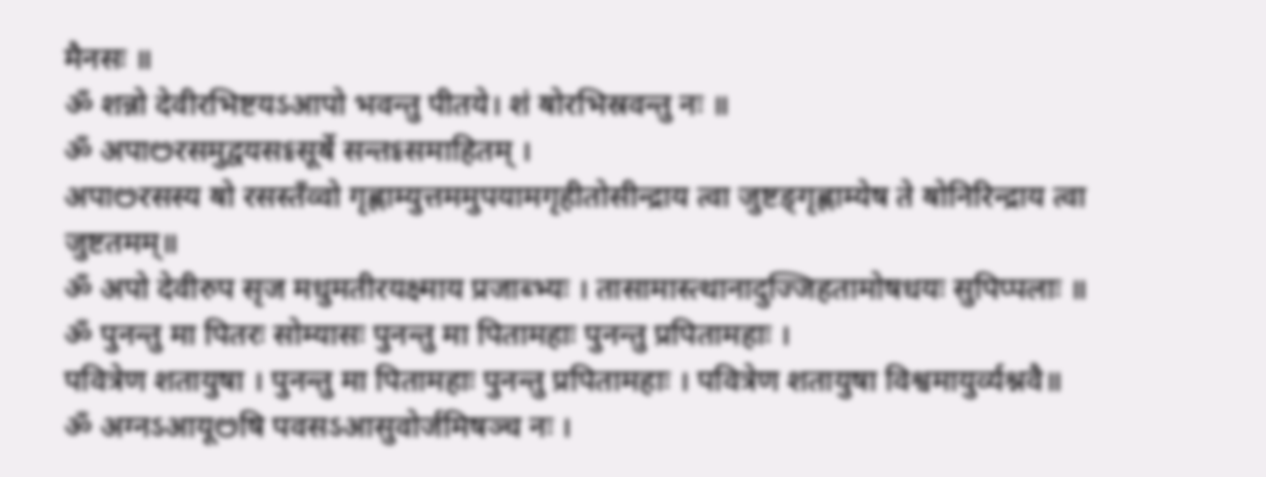मैनसः ॥
ॐ शन्नो देवीरभिष्टयऽआपो भवन्तु पीतये। शं ॺोरभिस्रवन्तु नः ॥
ॐ अपाᳩरसमुद्वयसᳯसूर्ॺे सन्तᳯसमाहितम् ।
अपाᳩरसस्य ॺो रसस्तँव्वो गृह्णाम्युत्तममुपयामगृहीतोसीन्द्राय त्वा जुष्टङ्गृह्णाम्येष ते ॺोनिरिन्द्राय त्वा जुष्टतमम्॥
ॐ अपो देवीरुप सृज मधुमतीरयक्ष्माय प्रजाब्भ्यः । तासामास्त्थानादुज्जिहतामोषधयः सुपिप्पलाः ॥
ॐ पुनन्तु मा पितरः सोम्यासः पुनन्तु मा पितामहाः पुनन्तु प्रपितामहाः ।
पवित्रेण शतायुषा । पुनन्तु मा पितामहाः पुनन्तु प्रपितामहाः । पवित्रेण शतायुषा विश्वमायुर्व्यश्नवै॥
ॐ अग्नऽआयूᳩषि पवसऽआसुवोर्जमिषञ्च नः ।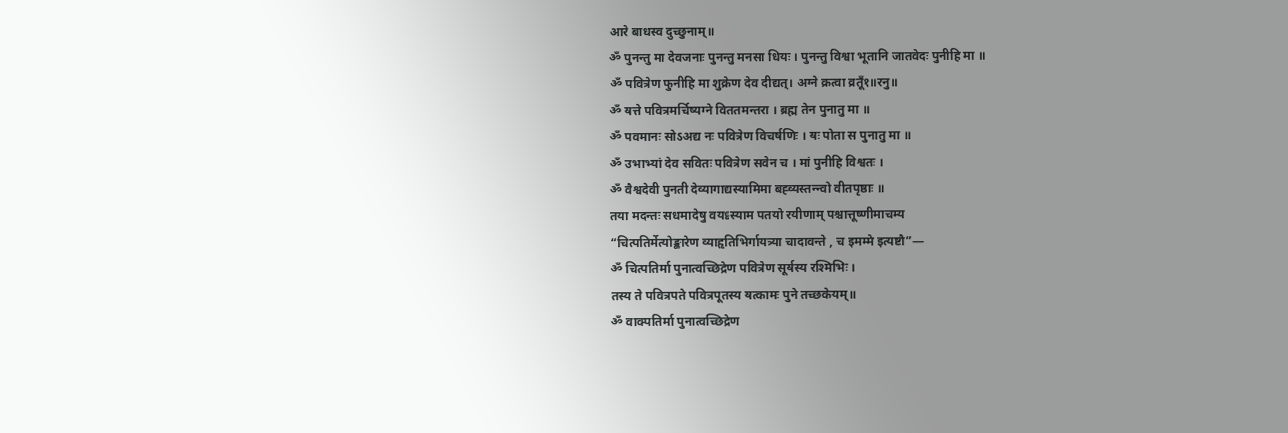आरे बाधस्व दुच्छुनाम्॥
ॐ पुनन्तु मा देवजनाः पुनन्तु मनसा धियः । पुनन्तु विश्वा भूतानि जातवेदः पुनीहि मा ॥
ॐ पवित्रेण फुनीहि मा शुक्रेण देव दीद्यत्। अग्ने क्रत्वा व्रतूँ१॥रनु॥
ॐ ॺत्ते पवित्रमर्चिष्यग्ने विततमन्तरा । ब्रह्म तेन पुनातु मा ॥
ॐ पवमानः सोऽअद्य नः पवित्रेण विचर्षणिः । ॺः पोता स पुनातु मा ॥
ॐ उभाभ्यां देव सवितः पवित्रेण सवेन च । मां पुनीहि विश्वतः ।
ॐ वैश्वदेवी पुनती देव्यागाद्यस्यामिमा बह्व्यस्तन्न्वो वीतपृष्ठाः ॥
तया मदन्तः सधमादेषु वयᳯस्याम पतयो रयीणाम् पश्चात्तूष्णीमाचम्य
“चित्पतिर्मेत्योङ्कारेण व्याहृतिभिर्गायत्र्या चादावन्ते , च इमम्मे इत्यष्टौ”—
ॐ चित्पतिर्मा पुनात्वच्छिद्रेण पवित्रेण सूर्ॺस्य रश्मिभिः ।
तस्य ते पवित्रपते पवित्रपूतस्य ॺत्कामः पुने तच्छकेयम्॥
ॐ वाक्पतिर्मा पुनात्वच्छिद्रेण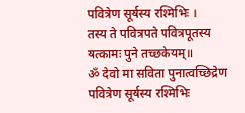पवित्रेण सूर्ॺस्य रश्मिभिः ।
तस्य ते पवित्रपते पवित्रपूतस्य ॺत्कामः पुने तच्छकेयम्॥
ॐ देवो मा सविता पुनात्वच्छिद्रेण पवित्रेण सूर्ॺस्य रश्मिभिः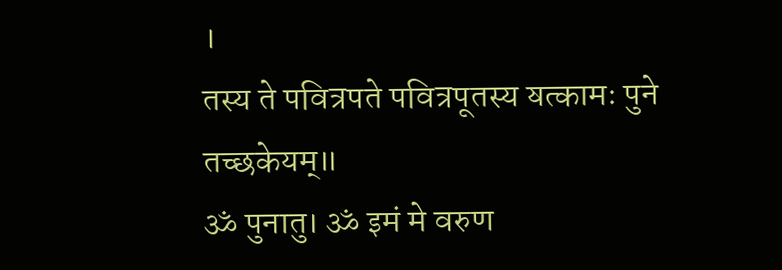।
तस्य ते पवित्रपते पवित्रपूतस्य ॺत्कामः पुने तच्छकेयम्॥
ॐ पुनातु। ॐ इमं मे वरुण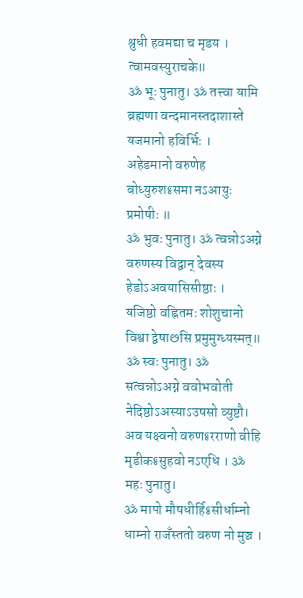श्रुधी हवमद्या च मृडय । त्वामवस्युराचके॥
ॐ भूः पुनातु। ॐ तत्त्वा ॺामि ब्रह्मणा वन्दमानस्तदाशास्ते ॺजमानो हविर्भिः ।
अहेडमानो वरुणेह बोध्युरुशᳯसमा नऽआयुः प्रमोषीः ॥
ॐ भुवः पुनातु। ॐ त्वन्नोऽअग्ने वरुणस्य विद्वान् देवस्य हेडोऽअवयासिसीष्ठाः ।
ॺजिष्ठो वह्नितमः शोशुचानो विश्वा द्वेषाᳩसि प्रमुमुग्ध्यस्मत्॥
ॐ स्वः पुनातु। ॐ सत्वन्नोऽअग्ने ववोभवोती नेदिष्ठोऽअस्याऽउषसो व्युष्टौ।
अव यक्ष्वनो वरुणᳯरराणो वीहि मृडीकᳯसुहवो नऽएधि । ॐ महः पुनातु।
ॐ मापो मौषधीर्हिᳯसीर्धाम्नो धाम्नो राजँस्ततो वरुण नो मुञ्च ।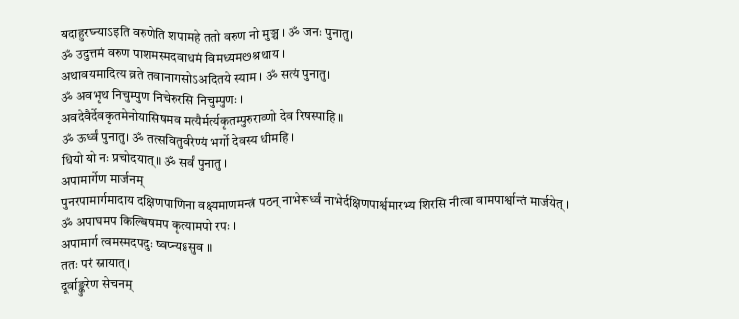ॺदाहुरघ्न्याऽइति वरुणेति शपामहे ततो वरुण नो मुञ्च । ॐ जनः पुनातु।
ॐ उदुत्तमं वरुण पाशमस्मदवाधमं विमध्यमᳩश्रथाय ।
अथावयमादित्य व्रते तवानागसोऽअदितये स्याम । ॐ सत्यं पुनातु।
ॐ अवभृथ निचुम्पुण निचेरुरसि निचुम्पुणः ।
अवदेवैर्देवकृतमेनोयासिषमव मत्यैर्मर्त्यकृतम्पुरुराव्णो देव रिषस्पाहि ॥
ॐ ऊर्ध्वं पुनातु। ॐ तत्सवितुर्वरेण्यं भर्गो देवस्य धीमहि ।
धियो ॺो नः प्रचोदयात्॥ ॐ सर्वं पुनातु ।
अपामार्गेण मार्जनम्
पुनरपामार्गमादाय दक्षिणपाणिना वक्ष्यमाणमन्त्रं पठन् नाभेरूर्ध्वं नाभेर्दक्षिणपार्श्वमारभ्य शिरसि नीत्वा वामपार्श्वान्तं मार्जयेत् ।
ॐ अपाघमप किल्बिषमप कृत्यामपो रपः ।
अपामार्ग त्वमस्मदपदुः ष्वप्न्यᳯसुव ॥
ततः परं स्नायात्।
दूर्वाङ्कुरेण सेचनम्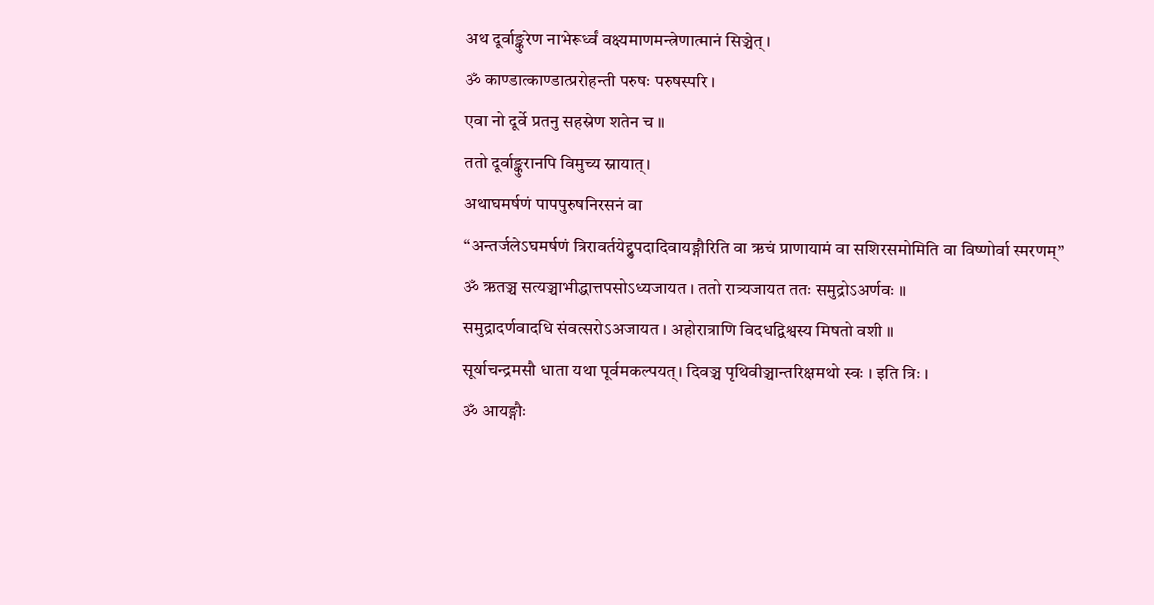अथ दूर्वाङ्कुरेण नाभेरूर्ध्वं वक्ष्यमाणमन्त्रेणात्मानं सिञ्चेत् ।
ॐ काण्डात्काण्डात्प्ररोहन्ती परुषः परुषस्परि ।
एवा नो दूर्वे प्रतनु सहस्रेण शतेन च ॥
ततो दूर्वाङ्कुरानपि विमुच्य स्नायात्।
अथाघमर्षणं पापपुरुषनिरसनं वा
“अन्तर्जलेऽघमर्षणं त्रिरावर्तयेद्द्रुपदादिवायङ्गौरिति वा ऋचं प्राणायामं वा सशिरसमोमिति वा विष्णोर्वा स्मरणम्”
ॐ ऋतञ्च सत्यञ्चाभीद्धात्तपसोऽध्यजायत । ततो रात्र्यजायत ततः समुद्रोऽअर्णवः ॥
समुद्रादर्णवादधि संवत्सरोऽअजायत । अहोरात्राणि विदधद्विश्वस्य मिषतो वशी ॥
सूर्ॺाचन्द्रमसौ धाता यथा पूर्वमकल्पयत्। दिवञ्च पृथिवीञ्चान्तरिक्षमथो स्वः । इति त्रिः ।
ॐ आयङ्गौः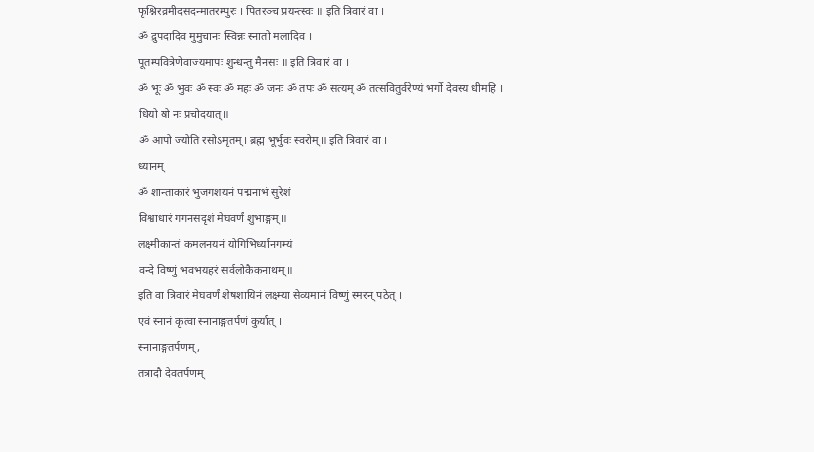फृश्निरव्रमीदसदन्मातरम्पुरः । पितरञ्च प्रयन्त्स्वः ॥ इति त्रिवारं वा ।
ॐ द्रुपदादिव मुमुचानः स्विन्नः स्नातो मलादिव ।
पूतम्पवित्रेणेवाज्यमापः शुन्धन्तु मैनसः ॥ इति त्रिवारं वा ।
ॐ भूः ॐ भुवः ॐ स्वः ॐ महः ॐ जनः ॐ तपः ॐ सत्यम् ॐ तत्सवितुर्वरेण्यं भर्गो देवस्य धीमहि ।
धियो ॺो नः प्रचोदयात्॥
ॐ आपो ज्योति रसोऽमृतम्। ब्रह्म भूर्भुवः स्वरोम्॥ इति त्रिवारं वा ।
ध्यानम्
ॐ शान्ताकारं भुजगशयनं पद्मनाभं सुरेशं
विश्वाधारं गगनसदृशं मेघवर्णं शुभाङ्गम्॥
लक्ष्मीकान्तं कमलनयनं योगिभिर्ध्यानगम्यं
वन्दे विष्णुं भवभयहरं सर्वलोकैकनाथम्॥
इति वा त्रिवारं मेघवर्णं शेषशायिनं लक्ष्म्या सेव्यमानं विष्णुं स्मरन् पठेत् ।
एवं स्नानं कृत्वा स्नानाङ्गतर्पणं कुर्यात् ।
स्नानाङ्गतर्पणम्,
तत्रादौ देवतर्पणम्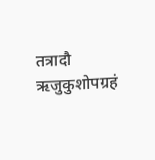तत्रादौ ऋजुकुशोपग्रहं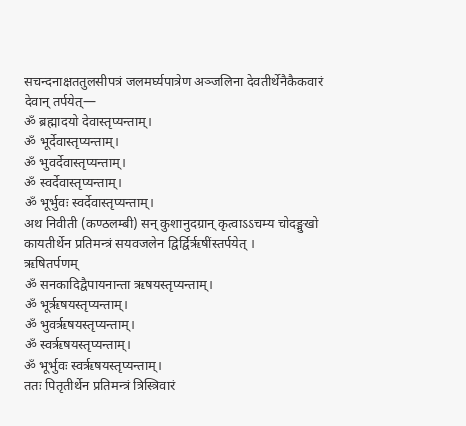सचन्दनाक्षततुलसीपत्रं जलमर्घ्यपात्रेण अञ्जलिना देवतीर्थेनैकैकवारं देवान् तर्पयेत्—
ॐ ब्रह्मादयो देवास्तृप्यन्ताम्।
ॐ भूर्देवास्तृप्यन्ताम्।
ॐ भुवर्देवास्तृप्यन्ताम्।
ॐ स्वर्देवास्तृप्यन्ताम्।
ॐ भूर्भुवः स्वर्देवास्तृप्यन्ताम्।
अथ निवीती (कण्ठलम्बी) सन् कुशानुदग्रान् कृत्वाऽऽचम्य चोदङ्मुखो कायतीर्थेन प्रतिमन्त्रं सयवजलेन द्विर्द्विर्ऋषींस्तर्पयेत् ।
ऋषितर्पणम्
ॐ सनकादिद्वैपायनान्ता ऋषयस्तृप्यन्ताम्।
ॐ भूर्ऋषयस्तृप्यन्ताम्।
ॐ भुवर्ऋषयस्तृप्यन्ताम्।
ॐ स्वर्ऋषयस्तृप्यन्ताम्।
ॐ भूर्भुवः स्वर्ऋषयस्तृप्यन्ताम्।
ततः पितृतीर्थेन प्रतिमन्त्रं त्रिस्त्रिवारं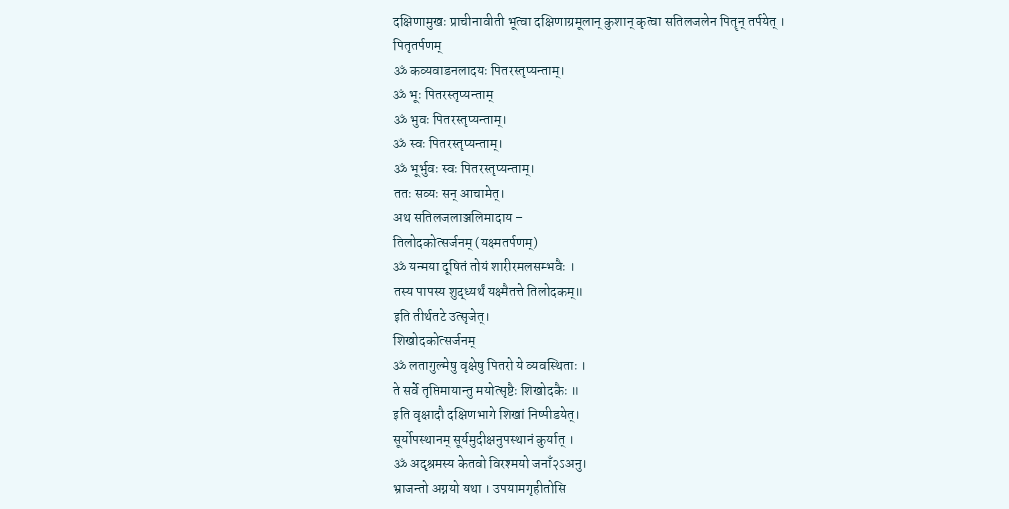दक्षिणामुखः प्राचीनावीती भूत्वा दक्षिणाग्रमूलान् कुशान् कृत्वा सतिलजलेन पितॄन् तर्पयेत् ।
पितृतर्पणम्
ॐ कव्यवाडनलादयः पितरस्तृप्यन्ताम्।
ॐ भूः पितरस्तृप्यन्ताम्
ॐ भुवः पितरस्तृप्यन्ताम्।
ॐ स्वः पितरस्तृप्यन्ताम्।
ॐ भूर्भुवः स्वः पितरस्तृप्यन्ताम्।
ततः सव्यः सन् आचामेत्।
अथ सतिलजलाञ्जलिमादाय –
तिलोदकोत्सर्जनम् (यक्ष्मतर्पणम्)
ॐ यन्मया दूषितं तोयं शारीरमलसम्भवैः ।
तस्य पापस्य शुद्ध्यर्थं यक्ष्मैतत्ते तिलोदकम्॥
इति तीर्थतटे उत्सृजेत्।
शिखोदकोत्सर्जनम्
ॐ लतागुल्मेषु वृक्षेषु पितरो ये व्यवस्थिताः ।
ते सर्वे तृप्तिमायान्तु मयोत्सृष्टैः शिखोदकैः ॥
इति वृक्षादौ दक्षिणभागे शिखां निष्पीडयेत्।
सूर्योपस्थानम् सूर्यमुदीक्षनुपस्थानं कुर्यात् ।
ॐ अदृश्रमस्य केतवो विरश्मयो जनाँ२ऽअनु।
भ्राजन्तो अग्नयो ॺथा । उपयामगृहीतोसि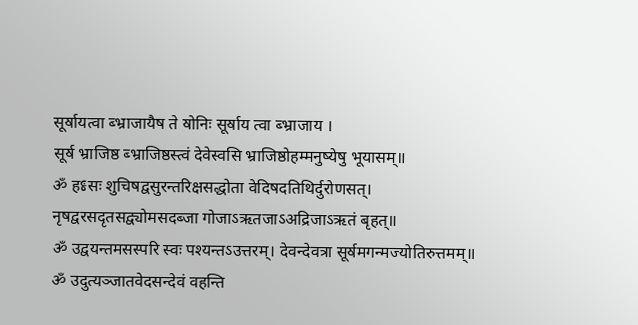सूर्ॺायत्वा ब्भ्राजायैष ते ॺोनिः सूर्ॺाय त्वा ब्भ्राजाय ।
सूर्ॺ भ्राजिष्ठ ब्भ्राजिष्ठस्त्वं देवेस्वसि भ्राजिष्ठोहम्मनुष्येषु भूयासम्॥
ॐ हᳯसः शुचिषद्वसुरन्तरिक्षसद्धोता वेदिषदतिथिर्दुरोणसत्।
नृषद्वरसदृतसद्व्योमसदब्जा गोजाऽऋतजाऽअद्रिजाऽऋतं बृहत्॥
ॐ उद्वयन्तमसस्परि स्वः पश्यन्तऽउत्तरम्। देवन्देवत्रा सूर्ॺमगन्मज्योतिरुत्तमम्॥
ॐ उदुत्यञ्जातवेदसन्देवं वहन्ति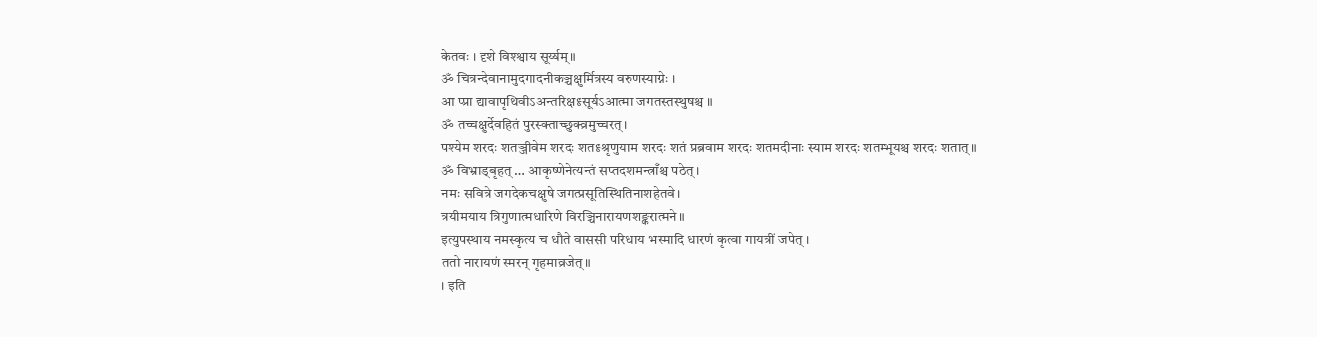केतवः । दृशे विश्श्वाय सूर्य्ॺम्॥
ॐ चित्रन्देवानामुदगादनीकञ्चक्षुर्मित्रस्य वरुणस्याग्नेः ।
आ प्प्रा द्यावापृथिवीऽअन्तरिक्षᳯसूर्ॺऽआत्मा जगतस्तस्थुषश्च ॥
ॐ तच्चक्षुर्देवहितं पुरस्क्ताच्छुक्व्रमुच्चरत्।
पश्येम शरदः शतञ्जीवेम शरदः शतᳯश्रृणुयाम शरदः शतं प्रब्रवाम शरदः शतमदीनाः स्याम शरदः शतम्भूयश्च शरदः शतात्॥
ॐ विभ्राड्बृहत् … आकृष्णेनेत्यन्तं सप्तदशमन्त्राँश्च पठेत्।
नमः सवित्रे जगदेकचक्षुषे जगत्प्रसूतिस्थितिनाशहेतवे।
त्रयीमयाय त्रिगुणात्मधारिणे विरञ्चिनारायणशङ्करात्मने॥
इत्युपस्थाय नमस्कृत्य च धौते वाससी परिधाय भस्मादि धारणं कृत्वा गायत्रीं जपेत् ।
ततो नारायणं स्मरन् गृहमाव्रजेत्॥
। इति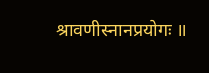श्रावणीस्नानप्रयोगः ॥